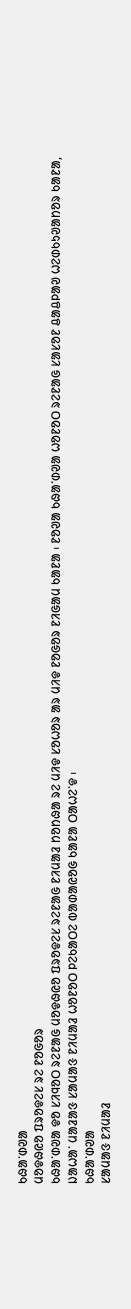ᱠᱷᱟᱸᱰᱣᱟ
ᱢᱚᱫᱷᱭᱚ ᱯᱨᱚᱫᱮᱥ ᱨᱮ ᱱᱚᱜᱚᱨ
ᱠᱷᱟᱸᱰᱣᱟ ᱫᱚ ᱥᱤᱧᱚᱛ ᱨᱮᱱᱟᱜ ᱢᱚᱫᱷᱭᱚ ᱯᱨᱚᱫᱮᱥ ᱨᱮᱱᱟᱜ ᱱᱤᱢᱟᱲ ᱴᱚᱴᱷᱟ ᱨᱮ ᱢᱤᱫ ᱥᱚᱦᱚᱨ ᱟᱨ ᱢᱤᱫ ᱱᱚᱜᱚᱨ ᱱᱤᱜᱟᱢ ᱠᱟᱱᱟ ᱾ ᱱᱚᱣᱟ ᱠᱷᱟᱸᱰᱣᱟ ᱦᱚᱱᱚᱛ ᱨᱮᱱᱟᱜ ᱥᱟᱥᱚᱱ ᱪᱟᱪᱞᱟᱣ ᱦᱮᱰᱠᱩᱣᱟᱴᱚᱨ ᱠᱟᱱᱟ, ᱡᱟᱦᱟᱸ ᱢᱟᱲᱟᱝ ᱥᱟᱢᱟᱝ ᱱᱤᱢᱟᱲ ᱦᱚᱱᱚᱛ ᱞᱮᱠᱟᱛᱮ ᱵᱟᱰᱟᱭᱚᱜ ᱠᱟᱱᱟ ᱛᱟᱦᱮᱸᱫ ᱾
ᱠᱷᱟᱸᱰᱣᱟ
ᱥᱟᱢᱟᱝ ᱱᱤᱢᱟᱲ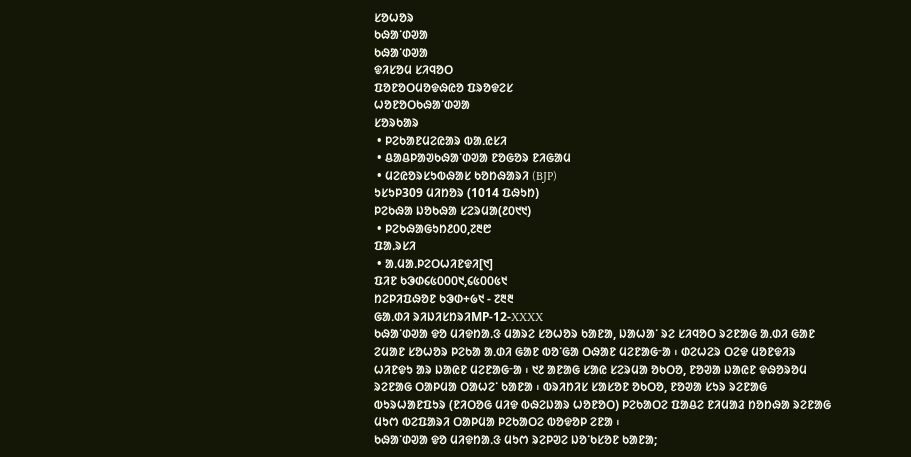ᱥᱚᱦᱚᱨ
ᱠᱷᱟᱸᱰᱣᱟ
ᱠᱷᱟᱸᱰᱣᱟ
ᱫᱤᱥᱚᱢ ᱥᱤᱧᱚᱛ
ᱯᱚᱱᱚᱛᱢᱚᱫᱷᱭᱚ ᱯᱨᱚᱫᱮᱥ
ᱦᱚᱱᱚᱛᱠᱷᱟᱸᱰᱣᱟ
ᱥᱚᱨᱠᱟᱨ
 • ᱞᱮᱠᱟᱱᱢᱮᱭᱟᱨ ᱵᱟᱹᱭᱥᱤ
 • ᱪᱟᱪᱞᱟᱣᱠᱷᱟᱸᱰᱣᱟ ᱱᱚᱜᱚᱨ ᱱᱤᱜᱟᱢ
 • ᱢᱮᱭᱚᱨᱥᱩᱵᱷᱟᱥ ᱠᱚᱴᱷᱟᱨᱤ (BJP)
ᱩᱥᱩᱞ309 ᱢᱤᱴᱚᱨ (1014 ᱯᱷᱩᱴ)
ᱞᱮᱠᱷᱟ ᱡᱚᱠᱷᱟ ᱥᱮᱨᱢᱟ(᱒᱐᱑᱑)
 • ᱞᱮᱠᱷᱟᱜᱩᱴ᱒᱐᱐,᱗᱓᱘
ᱯᱟᱹᱨᱥᱤ
 • ᱟᱹᱢᱟᱹᱞᱮᱛᱦᱤᱱᱫᱤ[᱑]
ᱯᱤᱱ ᱠᱳᱰ᱔᱕᱐᱐᱐᱑,᱔᱕᱐᱐᱕᱑
ᱴᱮᱞᱤᱯᱷᱚᱱ ᱠᱳᱰ+᱙᱑ - ᱗᱓᱓
ᱜᱟᱹᱰᱤ ᱨᱤᱡᱤᱥᱴᱨᱤMP-12-XXXX
ᱠᱷᱟᱸᱰᱣᱟ ᱫᱚ ᱢᱤᱫᱴᱟᱹᱝ ᱢᱟᱨᱮ ᱥᱚᱦᱚᱨ ᱠᱟᱱᱟ, ᱡᱟᱦᱟᱸ ᱨᱮ ᱥᱤᱧᱚᱛ ᱨᱮᱱᱟᱜ ᱟᱹᱰᱤ ᱜᱟᱱ ᱮᱢᱟᱱ ᱥᱚᱦᱚᱨ ᱞᱮᱠᱟ ᱟᱹᱰᱤ ᱜᱟᱱ ᱵᱚᱸᱜᱟ ᱛᱷᱟᱱ ᱢᱮᱱᱟᱜᱼᱟ ᱾ ᱰᱮᱦᱮᱨ ᱛᱮᱫ ᱢᱚᱱᱫᱤᱨ ᱦᱤᱱᱫᱩ ᱟᱨ ᱡᱟᱭᱱ ᱢᱮᱱᱟᱜᱼᱟ ᱾ ᱑᱒ ᱟᱱᱟᱜ ᱥᱟᱭ ᱥᱮᱨᱢᱟ ᱚᱠᱛᱚ, ᱱᱚᱣᱟ ᱡᱟᱭᱱ ᱫᱷᱚᱨᱚᱢ ᱨᱮᱱᱟᱜ ᱛᱟᱞᱢᱟ ᱛᱟᱦᱮᱸ ᱠᱟᱱᱟ ᱾ ᱵᱨᱤᱴᱤᱥ ᱥᱟᱥᱚᱱ ᱚᱠᱛᱚ, ᱱᱚᱣᱟ ᱥᱩᱨ ᱨᱮᱱᱟᱜ ᱵᱩᱨᱦᱟᱱᱯᱩᱨ (ᱱᱤᱛᱚᱜ ᱢᱤᱫ ᱵᱷᱮᱡᱟᱨ ᱦᱚᱱᱚᱛ) ᱞᱮᱠᱟᱛᱮ ᱯᱟᱪᱮ ᱱᱤᱢᱟᱲ ᱴᱚᱴᱷᱟ ᱨᱮᱱᱟᱜ ᱢᱩᱬ ᱵᱮᱯᱟᱨᱤ ᱛᱟᱞᱢᱟ ᱞᱮᱠᱟᱛᱮ ᱵᱚᱫᱚᱞ ᱮᱱᱟ ᱾
ᱠᱷᱟᱸᱰᱣᱟ ᱫᱚ ᱢᱤᱫᱴᱟᱹᱝ ᱢᱩᱬ ᱨᱮᱞᱣᱮ ᱡᱚᱸᱠᱥᱚᱱ ᱠᱟᱱᱟ;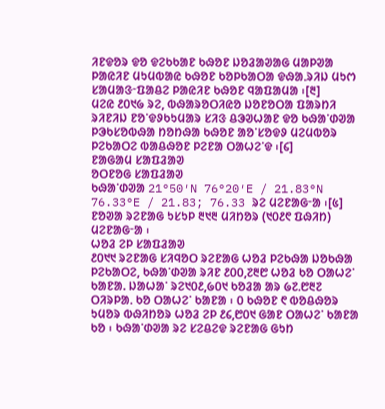ᱤᱱᱫᱚᱨ ᱫᱚ ᱫᱮᱠᱠᱟᱱ ᱠᱷᱚᱱ ᱡᱚᱲᱟᱣᱟᱜ ᱢᱟᱞᱣᱟ ᱞᱟᱭᱤᱱ ᱢᱩᱢᱵᱟᱭ ᱠᱷᱚᱱ ᱠᱚᱞᱠᱟᱛᱟ ᱫᱷᱟᱹᱨᱤᱡ ᱢᱩᱬ ᱥᱟᱢᱟᱝᱼᱯᱟᱪᱮ ᱞᱟᱭᱤᱱ ᱠᱷᱚᱱ ᱧᱟᱯᱟᱢᱟ ᱾[᱓]
ᱢᱮᱭ ᱒᱐᱑᱙ ᱨᱮ, ᱵᱷᱟᱨᱚᱛᱤᱭᱚ ᱡᱚᱱᱚᱛᱟ ᱯᱟᱨᱴᱤ ᱨᱤᱱᱤᱡ ᱱᱚᱸᱫᱽᱠᱩᱢᱟᱨ ᱥᱤᱝ ᱪᱳᱣᱦᱟᱱ ᱫᱚ ᱠᱷᱟᱸᱰᱣᱟ ᱞᱳᱠᱥᱚᱵᱷᱟ ᱴᱚᱴᱷᱟ ᱠᱷᱚᱱ ᱟᱚᱸᱥᱚᱫᱽ ᱢᱮᱢᱵᱚᱨ ᱞᱮᱠᱟᱛᱮ ᱵᱟᱪᱷᱚᱱ ᱞᱮᱱᱟ ᱛᱟᱦᱮᱸᱫ ᱾[᱔]
ᱱᱟᱜᱟᱢ ᱥᱟᱯᱲᱟᱣ
ᱚᱛᱱᱚᱜ ᱥᱟᱯᱲᱟᱣ
ᱠᱷᱟᱸᱰᱣᱟ 21°50′N 76°20′E / 21.83°N 76.33°E / 21.83; 76.33 ᱨᱮ ᱢᱮᱱᱟᱜᱼᱟ ᱾[᱕] ᱱᱚᱣᱟ ᱨᱮᱱᱟᱜ ᱩᱥᱩᱞ ᱓᱑᱓ ᱢᱤᱴᱚᱨ (᱑᱐᱒᱖ ᱯᱷᱤᱴ) ᱢᱮᱱᱟᱜᱼᱟ ᱾
ᱦᱚᱲ ᱮᱞ ᱥᱟᱯᱲᱟᱣ
᱒᱐᱑᱑ ᱨᱮᱱᱟᱜ ᱥᱤᱧᱚᱛ ᱨᱮᱱᱟᱜ ᱦᱚᱲ ᱞᱮᱠᱷᱟ ᱡᱚᱠᱷᱟ ᱞᱮᱠᱟᱛᱮ, ᱠᱷᱟᱸᱰᱣᱟ ᱨᱤᱱ ᱒᱐᱐,᱗᱓᱘ ᱦᱚᱲ ᱠᱚ ᱛᱟᱦᱮᱸ ᱠᱟᱱᱟ. ᱡᱟᱦᱟᱸ ᱨᱮ᱑᱐᱒,᱙᱐᱑ ᱠᱚᱲᱟ ᱟᱨ ᱙᱗ᱹ᱘᱓᱗ ᱛᱤᱨᱞᱟᱹ ᱠᱚ ᱛᱟᱦᱮᱸ ᱠᱟᱱᱟ ᱾ ᱐ ᱠᱷᱚᱱ ᱖ ᱵᱚᱪᱷᱚᱨ ᱩᱢᱚᱨ ᱵᱷᱤᱴᱚᱨ ᱦᱚᱲ ᱮᱞ ᱒᱔,᱘᱐᱑ ᱜᱟᱱ ᱛᱟᱦᱮᱸ ᱠᱟᱱᱟ ᱠᱚ ᱾ ᱠᱷᱟᱸᱰᱣᱟ ᱨᱮ ᱥᱮᱪᱮᱫ ᱨᱮᱱᱟᱜ ᱜᱩᱴ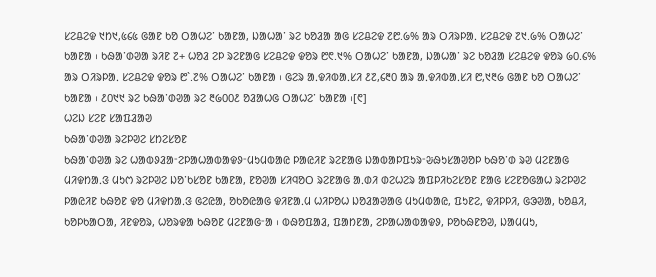ᱥᱮᱪᱮᱫ ᱑ᱴ᱑,᱕᱔᱕ ᱜᱟᱱ ᱠᱚ ᱛᱟᱦᱮᱸ ᱠᱟᱱᱟ, ᱡᱟᱦᱟᱸ ᱨᱮ ᱠᱚᱲᱟ ᱟᱜ ᱥᱮᱪᱮᱫ ᱗᱘.᱙% ᱟᱨ ᱛᱤᱨᱞᱟᱹ ᱥᱮᱪᱮᱫ ᱗᱑.᱙% ᱛᱟᱦᱮᱸ ᱠᱟᱱᱟ ᱾ ᱠᱷᱟᱸᱰᱣᱟ ᱨᱤᱱ ᱗+ ᱦᱚᱲ ᱮᱞ ᱨᱮᱱᱟᱜ ᱥᱮᱪᱮᱫ ᱫᱚᱨ ᱘᱖.᱑% ᱛᱟᱦᱮᱸ ᱠᱟᱱᱟ, ᱡᱟᱦᱟᱸ ᱨᱮ ᱠᱚᱲᱟ ᱥᱮᱪᱮᱫ ᱫᱚᱨ ᱙᱐.᱔% ᱟᱨ ᱛᱤᱨᱞᱟᱹ ᱥᱮᱪᱮᱫ ᱫᱚᱨ ᱘`.᱗% ᱛᱟᱦᱮᱸ ᱠᱟᱱᱟ ᱾ ᱜᱮᱨ ᱟᱹᱫᱤᱵᱟᱹᱥᱤ ᱒᱗,᱔᱓᱐ ᱟᱨ ᱟᱹᱫᱤᱵᱟᱹᱥᱤ ᱘,᱑᱓᱙ ᱜᱟᱱ ᱠᱚ ᱛᱟᱦᱮᱸ ᱠᱟᱱᱟ ᱾ ᱒᱐᱑᱑ ᱨᱮ ᱠᱷᱟᱸᱰᱣᱟ ᱨᱮ ᱓᱙᱐᱐᱒ ᱚᱲᱟᱦᱜ ᱛᱟᱦᱮᱸ ᱠᱟᱱᱟ ᱾[᱖]
ᱦᱮᱡ ᱥᱮᱱ ᱥᱟᱯᱲᱟᱣ
ᱠᱷᱟᱸᱰᱣᱟ ᱨᱮᱞᱣᱮ ᱥᱴᱮᱥᱚᱱ
ᱠᱷᱟᱸᱰᱣᱟ ᱨᱮ ᱦᱟᱵᱽᱲᱟᱼᱮᱞᱟᱦᱟᱵᱟᱫᱽᱼᱢᱩᱢᱵᱟᱭ ᱞᱟᱭᱤᱱ ᱨᱮᱱᱟᱜ ᱡᱟᱵᱟᱞᱯᱩᱨᱼᱶᱷᱩᱥᱟᱣᱚᱞ ᱠᱷᱚᱸᱰ ᱨᱣ ᱢᱮᱱᱟᱜ ᱢᱤᱫᱴᱟᱹᱝ ᱢᱩᱬ ᱨᱮᱞᱣᱮ ᱡᱚᱸᱠᱥᱚᱱ ᱠᱟᱱᱟ, ᱱᱚᱣᱟ ᱥᱤᱧᱚᱛ ᱨᱮᱱᱟᱜ ᱟᱹᱰᱤ ᱰᱮᱦᱮᱨ ᱟᱯᱞᱤᱠᱮᱥᱚᱱ ᱱᱟᱜ ᱥᱮᱱᱚᱜᱟᱦ ᱨᱮᱞᱣᱮ ᱞᱟᱭᱤᱱ ᱠᱷᱚᱱ ᱫᱚ ᱢᱤᱫᱴᱟᱹᱝ ᱜᱮᱭᱟ, ᱚᱠᱚᱭᱟᱜ ᱫᱤᱱᱟᱹᱢ ᱦᱤᱞᱚᱦ ᱡᱚᱲᱟᱣᱟᱜ ᱢᱩᱢᱵᱟᱭ, ᱯᱩᱱᱮ, ᱫᱤᱞᱞᱤ, ᱜᱳᱣᱟ, ᱠᱚᱪᱤ, ᱠᱚᱞᱠᱟᱛᱟ, ᱤᱱᱫᱚᱨ, ᱦᱚᱨᱫᱟ ᱠᱷᱚᱱ ᱢᱮᱱᱟᱜᱼᱟ ᱾ ᱵᱷᱚᱯᱟᱲ, ᱯᱟᱴᱱᱟ, ᱮᱞᱟᱦᱟᱵᱟᱫᱽ, ᱞᱚᱠᱷᱱᱚᱣ, ᱡᱟᱢᱢᱩ,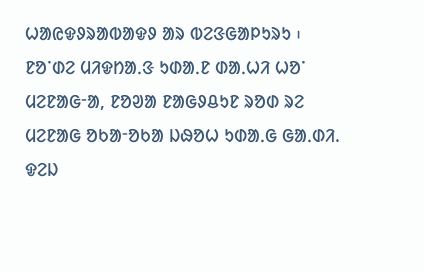ᱦᱟᱭᱫᱽᱨᱟᱵᱟᱫᱽ ᱟᱨ ᱵᱮᱝᱜᱟᱞᱩᱨᱩ ᱾ ᱱᱚᱸᱰᱮ ᱢᱤᱫᱴᱟᱹᱝ ᱩᱰᱟᱹᱱ ᱰᱟᱹᱦᱤ ᱦᱚᱸ ᱢᱮᱱᱟᱜᱼᱟ, ᱱᱚᱣᱟ ᱱᱟᱜᱽᱪᱩᱱ ᱨᱚᱰ ᱨᱮ ᱢᱮᱱᱟᱜ ᱚᱠᱟᱼᱚᱠᱟ ᱡᱷᱚᱦ ᱩᱰᱟᱹᱜ ᱜᱟᱹᱰᱤ. ᱫᱮᱡ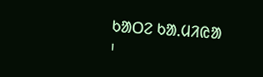ᱠᱟᱛᱮ ᱠᱟᱹᱢᱤᱭᱟ ᱾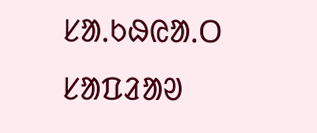ᱥᱟᱹᱠᱷᱭᱟᱹᱛ ᱥᱟᱯᱲᱟᱣ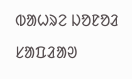ᱵᱟᱦᱨᱮ ᱡᱚᱱᱚᱲ ᱥᱟᱯᱲᱟᱣ